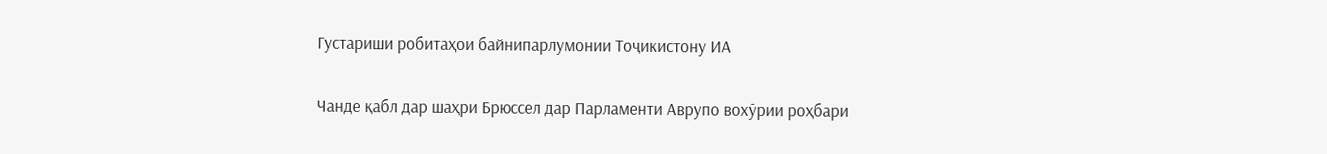Густариши робитаҳои байнипарлумонии Тоҷикистону ИА

Чанде қабл дар шаҳри Брюссел дар Парламенти Аврупо вохӯрии роҳбари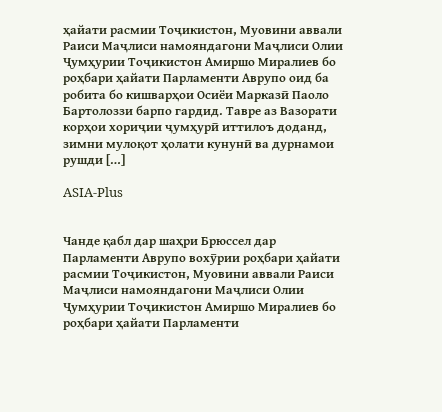ҳайати расмии Тоҷикистон, Муовини аввали Раиси Маҷлиси намояндагони Маҷлиси Олии Ҷумҳурии Тоҷикистон Амиршо Миралиев бо роҳбари ҳайати Парламенти Аврупо оид ба робита бо кишварҳои Осиёи Марказӣ Паоло Бартолоззи барпо гардид. Тавре аз Вазорати корҳои хориҷии ҷумҳурӣ иттилоъ доданд, зимни мулоқот ҳолати кунунӣ ва дурнамои рушди […]

ASIA-Plus


Чанде қабл дар шаҳри Брюссел дар Парламенти Аврупо вохӯрии роҳбари ҳайати расмии Тоҷикистон, Муовини аввали Раиси Маҷлиси намояндагони Маҷлиси Олии Ҷумҳурии Тоҷикистон Амиршо Миралиев бо роҳбари ҳайати Парламенти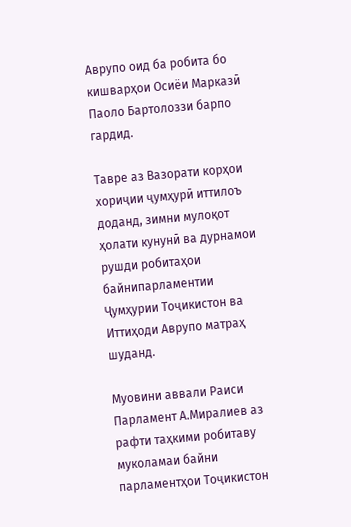Аврупо оид ба робита бо кишварҳои Осиёи Марказӣ Паоло Бартолоззи барпо гардид.

Тавре аз Вазорати корҳои хориҷии ҷумҳурӣ иттилоъ доданд, зимни мулоқот ҳолати кунунӣ ва дурнамои рушди робитаҳои байнипарламентии Ҷумҳурии Тоҷикистон ва Иттиҳоди Аврупо матраҳ шуданд.

Муовини аввали Раиси Парламент А.Миралиев аз рафти таҳкими робитаву муколамаи байни парламентҳои Тоҷикистон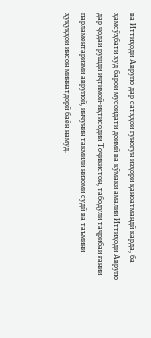ва Иттиҳоди Аврупо дар сатҳҳои гуногун изҳори қаноатмандӣ карда, ба ҳамсӯҳбати худ барои мусоидати доимӣ ва кӯмаки амалии Иттиҳоди Аврупо дар ҷодаи рушди иҷтимоӣ-иқтисодии Тоҷикистон, табодули таҷрибаи ғании парламентаризми аврупоӣ, инчунин такмили низоми судӣ ва таъмини ҳуқуқҳои инсон миннатдорӣ баён намуд.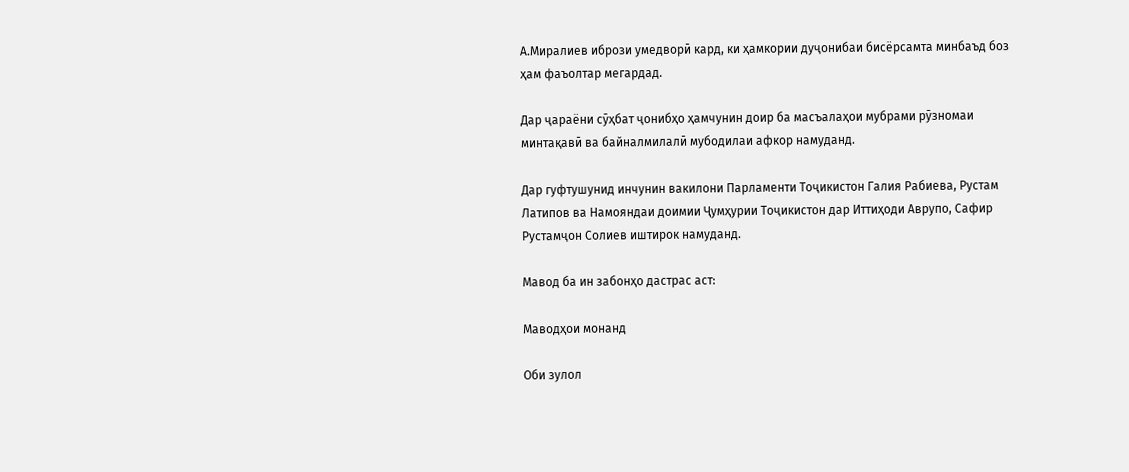А.Миралиев ибрози умедворӣ кард, ки ҳамкории дуҷонибаи бисёрсамта минбаъд боз ҳам фаъолтар мегардад.

Дар ҷараёни сӯҳбат ҷонибҳо ҳамчунин доир ба масъалаҳои мубрами рӯзномаи минтақавӣ ва байналмилалӣ мубодилаи афкор намуданд.

Дар гуфтушунид инчунин вакилони Парламенти Тоҷикистон Галия Рабиева, Рустам Латипов ва Намояндаи доимии Ҷумҳурии Тоҷикистон дар Иттиҳоди Аврупо, Сафир Рустамҷон Солиев иштирок намуданд.

Мавод ба ин забонҳо дастрас аст:

Маводҳои монанд

Оби зулол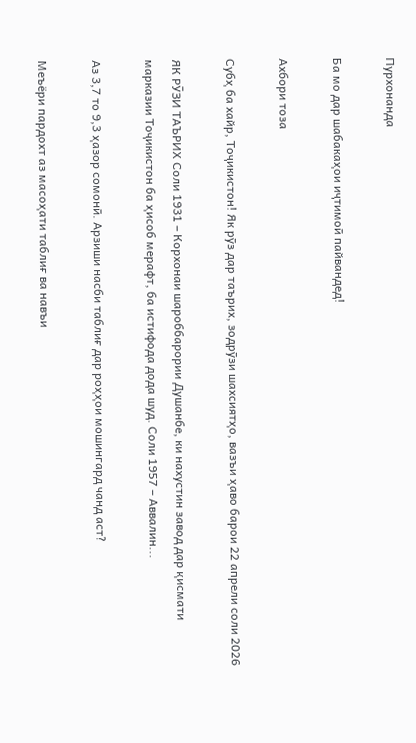Пурхонанда

Ба мо дар шабакаҳои иҷтимоӣ пайвандед!

Ахбори тоза

Субҳ ба хайр, Тоҷикистон! Як рӯз дар таърих, зодрӯзи шахсиятҳо, вазъи ҳаво барои 22 апрели соли 2026

ЯК РӮЗИ ТАЪРИХ Соли 1931 – Корхонаи шароббарории Душанбе, ки нахустин завод дар қисмати марказии Тоҷикистон ба ҳисоб мерафт, ба истифода дода шуд. Соли 1957 – Аввалин...

Аз 3,7 то 9,3 ҳазор сомонӣ. Арзиши насби таблиғ дар роҳҳои мошингард чанд аст?

Меъёри пардохт аз масоҳати таблиғ ва навъи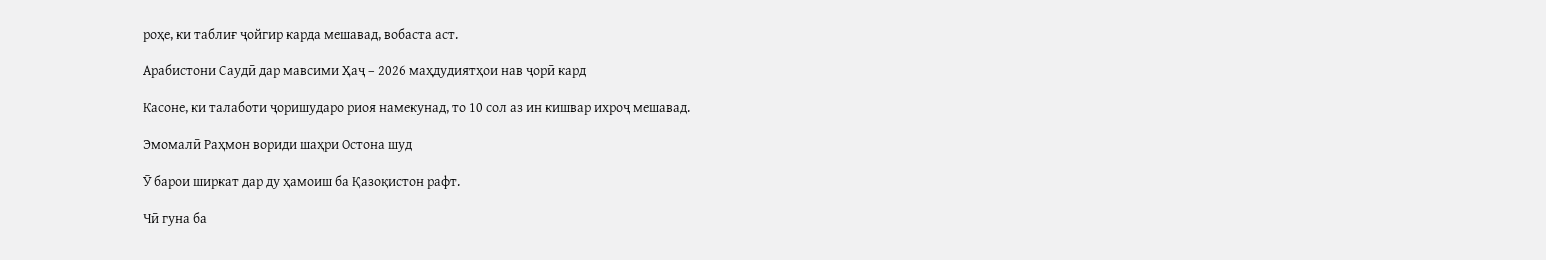роҳе, ки таблиғ ҷойгир карда мешавад, вобаста аст.

Арабистони Саудӣ дар мавсими Ҳаҷ – 2026 маҳдудиятҳои нав ҷорӣ кард

Касоне, ки талаботи ҷоришударо риоя намекунад, то 10 сол аз ин кишвар ихроҷ мешавад.

Эмомалӣ Раҳмон вориди шаҳри Остона шуд

Ӯ барои ширкат дар ду ҳамоиш ба Қазоқистон рафт.

Чӣ гуна ба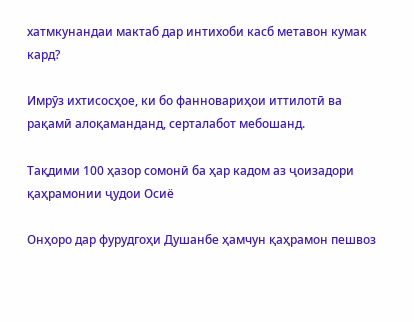хатмкунандаи мактаб дар интихоби касб метавон кумак кард?

Имрӯз ихтисосҳое, ки бо фанновариҳои иттилотӣ ва рақамӣ алоқаманданд, серталабот мебошанд.

Тақдими 100 ҳазор сомонӣ ба ҳар кадом аз ҷоизадори қаҳрамонии ҷудои Осиё

Онҳоро дар фурудгоҳи Душанбе ҳамчун қаҳрамон пешвоз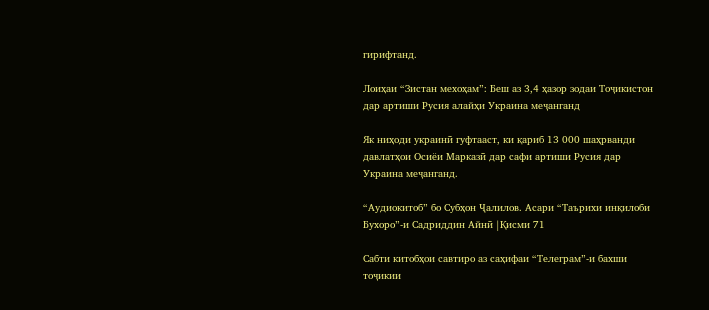гирифтанд.

Лоиҳаи “Зистан мехоҳам”: Беш аз 3,4 ҳазор зодаи Тоҷикистон дар артиши Русия алайҳи Украина меҷанганд

Як ниҳоди украинӣ гуфтааст, ки қариб 13 000 шаҳрванди давлатҳои Осиёи Марказӣ дар сафи артиши Русия дар Украина меҷанганд.

“Аудиокитоб” бо Субҳон Ҷалилов. Асари “Таърихи инқилоби Бухоро”-и Садриддин Айнӣ |Қисми 71

Cабти китобҳои савтиро аз саҳифаи “Телеграм”-и бахши тоҷикии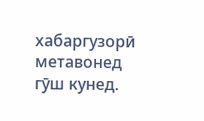хабаргузорӣ метавонед гӯш кунед.